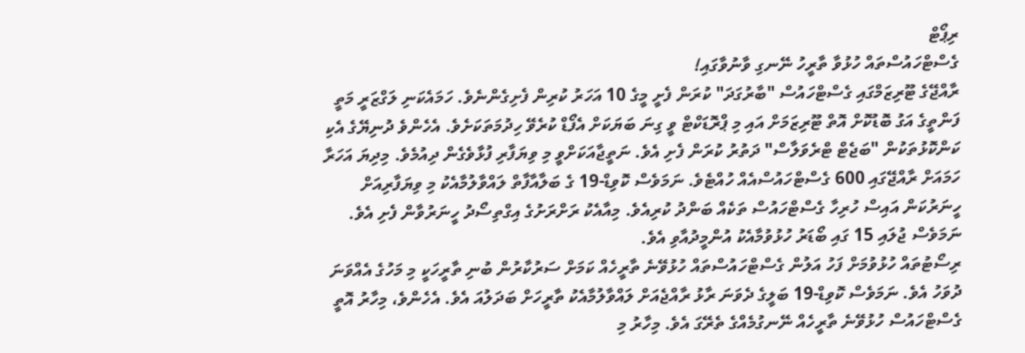ރިޕޯޓް
ގެސްޓްހައުސްތައް ހުޅުވާ ތާރީހު ނޭނގި ވާނުވާގައި!
ރާއްޖޭގެ ޓޫރިޒަމްގައި ގެސްޓްހައުސް "ބާރުގަދަ" ކުރަން ފެށީ މީގެ 10 އަހަރު ކުރިން ފެށިގެންނެވެ. ހަމައެކަނި ލަގްޒަރީ މަތީ ފަންތީގެ އަގު ބޮޑުކޮށް އޮތް ޓޫރިޒަމަށް އައި މި ޕްރޮޑަކްޓް ވީ ގިނަ ބަޔަކަށް އެފޯޑް ކުރެވޭ ހިދުމަތަކަށެވެ. އެހެންވެ ދުނިޔޭގެ އެކި ކަންކޮޅުތަކުން "ބަޖެޓް ޓްރެވަލާސް" ދަތުރު ކުރަން ފެށި އެވެ. ނަތީޖާއަކަށްވީ މި ވިޔަފާރި ފުޅާވެގެން ދިއުމެވެ. މިދިޔަ އަހަރާ ހަމައަށް ރާއްޖޭގައި 600 ގެސްޓްހައުސްއެއް ހުއްޓެވެ. ނަމަވެސް ކޮވިޑް-19 ގެ ބަލާއާފާތް ލައްވާލުމާއެކު މި ވިޔަފާރިއަށް ހީނަރުކަން އައިސް ހުރިހާ ގެސްޓްހައުސް ތަކެއް ބަންދު ކުރިއެވެ. މިއާއެކު ރަށްރަށުގެ އިގްތިސޯދު ހީނަރުވާން ފެށި އެވެ. ނަމަވެސް ޖުލައި 15 ގައި ބޯޑަރު ހުޅުވުމާއެކު އުންމީދުއާވި އެވެ.
ރިސޯޓުތައް ހުޅުވުމަށް ފަހު އަލުން ގެސްޓްހައުސްތައް ހުޅުވޭނެ ތާރީހެއް ކަމަށް ސަރުކާރުން ބުނި ތާރީހަކީ މި މަހުގެ އެއްވަނަ ދުވަހު އެވެ. ނަމަވެސް ކޮވިޑް-19 ބަލީގެ ދެވަނަ ރާޅު ރާއްޖެއަށް ލައްވާލުމާއެކު ތާރީހަށް ބަދަލުއަ އެވެ. އެހެންވެ، މިހާރު އޮތީ ގެސްޓްހައުސް ހުޅުވޭނެ ތާރީހެއް ނޭނގުމެއްގެ ތެރޭގަ އެވެ. މިހާރު މި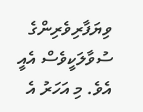ވިޔަފާރިވެރިންގެ ސުވާލަކީވެސް އެއީ އެވެ. މި އަހަރު އެ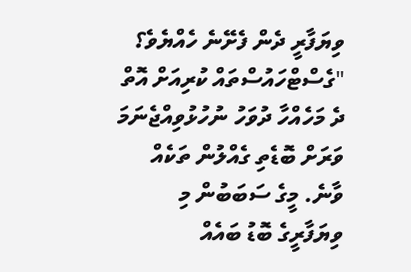ވިޔަފާރީ ދެން ފެށޭނެ ހެއްޔެވެ؟
"ގެސްޓްހައުސްތައް ކުރިއަށް އޮތް ދެ މަހެއްހާ ދުވަހު ނުހުޅުވިއްޖެނަމަ ވަރަށް ބޮޑެތި ގެއްލުން ތަކެއް ވާނެ. މީގެ ސަބަބުން މި ވިޔަފާރީގެ ބޮޑު ބައެއް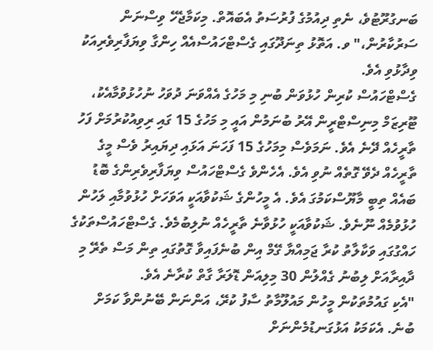ބަނގުރޫޓުވެ، ނެތި ދިއުމުގެ ފުރުސަތު އެބައޮތް. މިކަމާޖެހޭ ވިސްނަން ސަރުކާރުން،" ވ. އަތޮޅު ތިނަދޫގައި ގެސްޓްހައުސްއެއް ހިންގާ ވިޔަފާރިވެރިއަކު ވިދާޅުވި އެވެ.
ގެސްޓްހައުސް ކުރިން ހުޅުވަން ބުނި މި މަހުގެ އެއްވަނަ ދުވަހު ނުހުޅުވުމާއެކު، ޓޫރިޒަމް މިނިސްޓްރީން އޭރު ބުނަމުން އައީ މި މަހުގެ 15 ގައި ރިވިއުކުރުމަށް ފަހު ތާރީހެއް ދޭނެ އެވެ. ނަމަވެސް މިމަހުގެ 15 ފަހަނަ އަޅައި ދިޔައިރު ވެސް މީގެ ތާރީހެއް ދެވޭ ގޮތެއް ނުވި އެވެ. އެހެންވެ ގެސްޓްހައުސް ވިޔަފާރިވެރިންގެ ބޮޑު ބައެއް ތިބީ މާޔޫސްކަމުގަ އެވެ. އެ މީހުންގެ ޝަކުވާއަކީ އަވަހަށް ހުޅުވުމާއި ލަހުން ހުޅުވުމެއް ނޫނެވެ. ޝަކުވާއަކީ ހުޅުވާނެ ތާރީހެއް ނުލިބުމެވެ. ގެސްޓްހައުސްތަކުގެ ހައްގުގައި ވަކާލާތު ކުރާ ޖަމިއްޔާ ގޭމް އިން ބުނެފައިވާ ގޮތުގައި ތިން މަސް ތެރޭ މި ދާއިރާއަށް ލިބުނު ގެއްލުން 30 މިލިއަން ޑޮލަރާ ގާތް ކުރާނެ އެވެ.
"އެކި ގައުމުތަކުން މީހުން މައުލޫމާތު ސާފު ކުރޭ، އަންނަން ބޭނުންވާ ކަމަށް ބުނެ. އެކަމަކު އަޅުގަނޑުމެންނަށް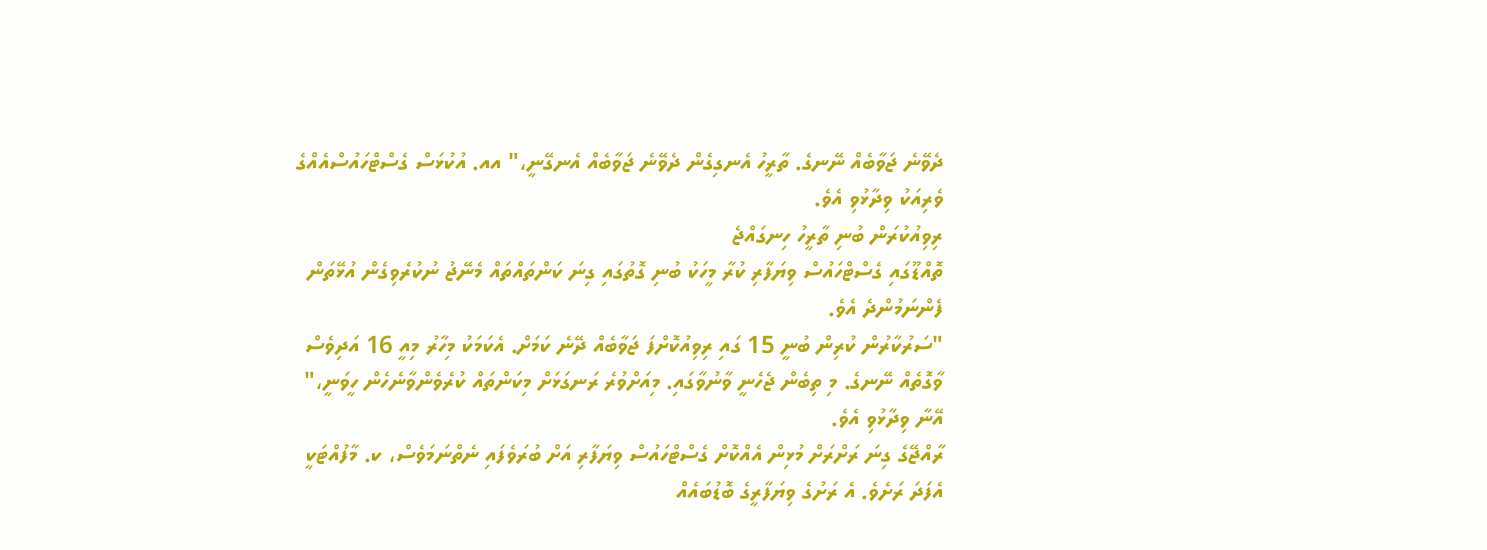ދެވޭނެ ޖަވާބެއް ނޭނގެ. ތާރީހު އެނގިގެން ދެވޭނެ ޖަވާބެއް އެނގޭނީ،" އއ. އުކުޅަސް ގެސްޓްހައުސްއެއްގެ ވެރިއަކު ވިދާޅުވި އެވެ.
ރިވިއުކުރަން ބުނި ތާރީހު ހިނގައްޖެ
ތޮއްޑޫގައި ގެސްޓްހައުސް ވިޔަފާރި ކުރާ މީހަކު ބުނި ގޮތުގައި ގިނަ ކަންތައްތައް މެނޭޖު ނުކުރެވިގެން އުޅޭތަން ފެންނަމުންދެ އެވެ.
"ސަރުކާރުން ކުރިން ބުނީ 15 ގައި ރިވިއުކޮށްފަ ޖަވާބެއް ދޭނެ ކަމަށް. އެކަމަކު މިހާރު މިއީ 16 އަދިވެސް ވާގޮތެއް ނޭނގެ. މި ތިބެން ޖެހެނީ ވާނުވާގައި. މިއަށްވުރެ ރަނގަޅަށް މިކަންތައް ކުރެވެންވާނެހެން ހީވަނީ،" އޭނާ ވިދާޅުވި އެވެ.
ރާއްޖޭގެ ގިނަ ރަށްރަށް މުޅިން އެއްކޮށް ގެސްޓްހައުސް ވިޔަފާރި އަށް ބުރަވެފައި ނެތްނަމަވެސް، ކ. މާފުއްޓަކީ އެފަދަ ރަށެވެ. އެ ރަށުގެ ވިޔަފާރީގެ ބޮޑުބައެއް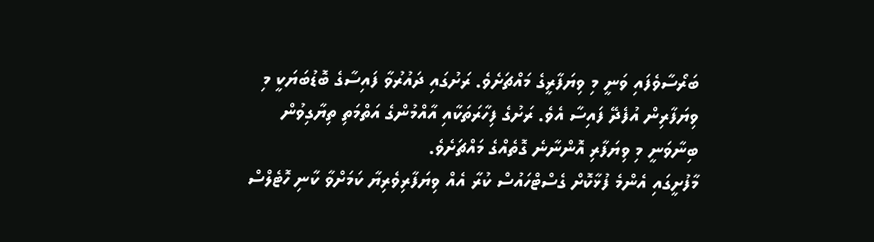ބަރޯސާވެފައި ވަނީ މި ވިޔަފާރީގެ މައްޗަށެވެ. ރަށުގައި ދައުރުވާ ފައިސާގެ ބޮޑުބަޔަކީ މި ވިޔަފާރިން އުފެދޭ ފައިސާ އެވެ. ރަށުގެ ފިހާރަތަކާއި އާއްމުންގެ އަތްމަތި ތިޔާގިވުން ބިނާވަނީ މި ވިޔަފާރި އޮންނާނެ ގޮތެއްގެ މައްޗަށެވެ.
މާފުށީގައި އެންމެ ފުޅާކޮށް ގެސްޓްހައުސް ކުރާ އެއް ވިޔަފާރިވެރިޔާ ކަމަށްވާ ކާނި ހޮޓެލްސް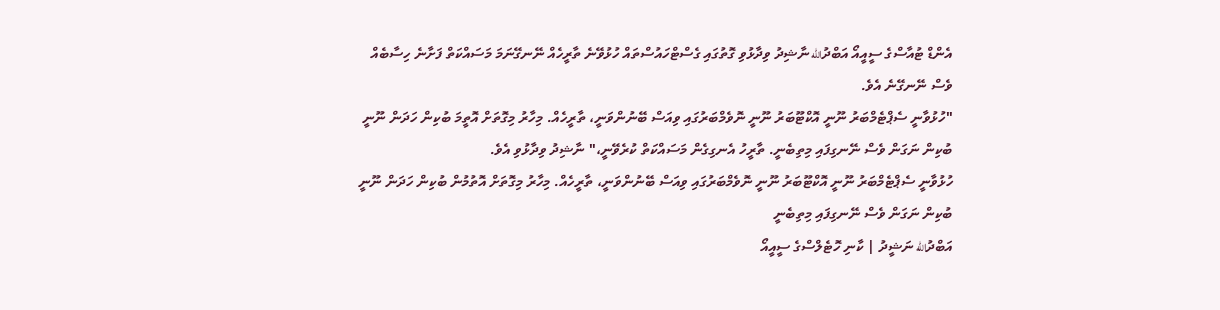އެންޑް ޓުއާސްގެ ސީއީއޯ އަބްދުالله ނާޝިދު ވިދާޅުވި ގޮތުގައި ގެސްޓްހައުސްތައް ހުޅުވޭނެ ތާރީހެއް ނޭނގޭނަމަ މަސައްކަތް ފަށާނެ ހިސާބެއް ވެސް ނޭނގޭނެ އެވެ.
"ހުޅުވާނީ ސެޕްޓެމްބަރު ނޫނީ އޮކްޓޫބަރު ނޫނީ ނޮވެމްބަރުގައި ވިއަސް ބޭނުންވަނީ، ތާރީހެއް. މިހާރު މިގޮތަށް އޮތީމަ ބުކިން ހަދަން ނޫނީ ބުކިން ނަގަން ވެސް ނޭނގިފައި މިތިބެނީ. ތާރީހު އެނގިގެން މަސައްކަތް ކުރެވޭނީ،" ނާޝިދު ވިދާޅުވި އެވެ.
ހުޅުވާނީ ސެޕްޓެމްބަރު ނޫނީ އޮކްޓޫބަރު ނޫނީ ނޮވެމްބަރުގައި ވިއަސް ބޭނުންވަނީ، ތާރީހެއް. މިހާރު މިގޮތަށް އޮތުމުން ބުކިން ހަދަން ނޫނީ ބުކިން ނަގަން ވެސް ނޭނގިފައި މިތިބެނީ
އަބްދުالله ނަޝީދު | ކާނި ހޮޓެލްސްގެ ސީއީއޯ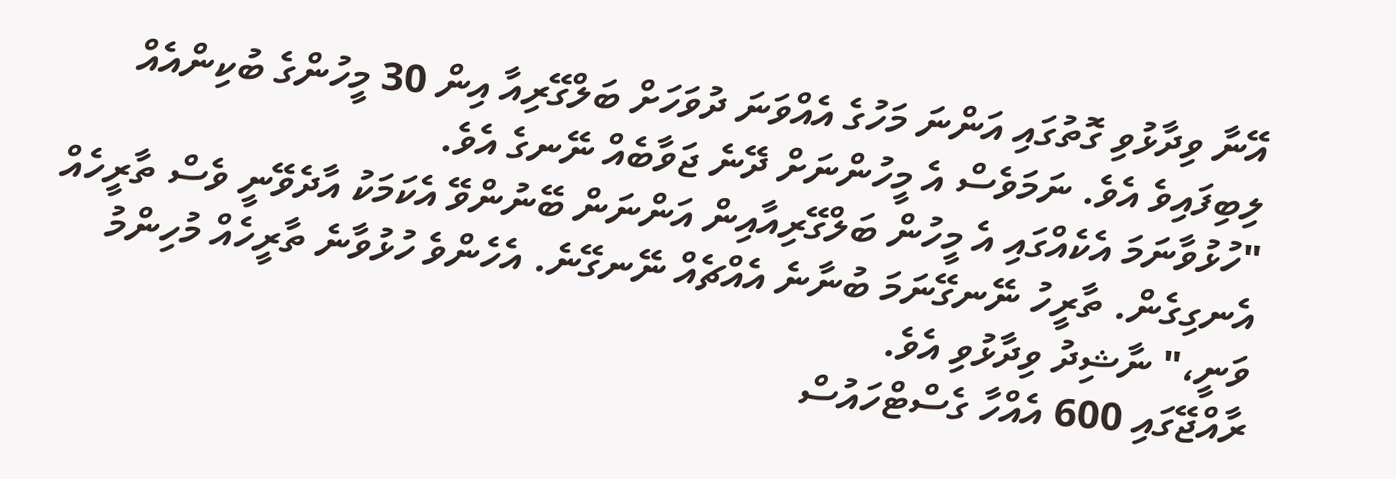އޭނާ ވިދާޅުވި ގޮތުގައި އަންނަ މަހުގެ އެއްވަނަ ދުވަހަށް ބަލްގޭރިއާ އިން 30 މީހުންގެ ބުކިންއެއް ލިބިފައިވެ އެވެ. ނަމަވެސް އެ މީހުންނަށް ދޭނެ ޖަވާބެއް ނޭނގެ އެވެ.
"ހުޅުވާނަމަ އެކެއްގައި އެ މީހުން ބަލްގޭރިއާއިން އަންނަން ބޭނުންވޭ އެކަމަކު އާދެވޭނީ ވެސް ތާރީހެއް އެނގިގެން. ތާރީހު ނޭނގޭނަމަ ބުނާނެ އެއްޗެއް ނޭނގޭނެ. އެހެންވެ ހުޅުވާނެ ތާރީހެއް މުހިންމު ވަނީ،" ނާޝިދު ވިދާޅުވި އެވެ.
ރާއްޖޭގައި 600 އެއްހާ ގެސްޓްހައުސް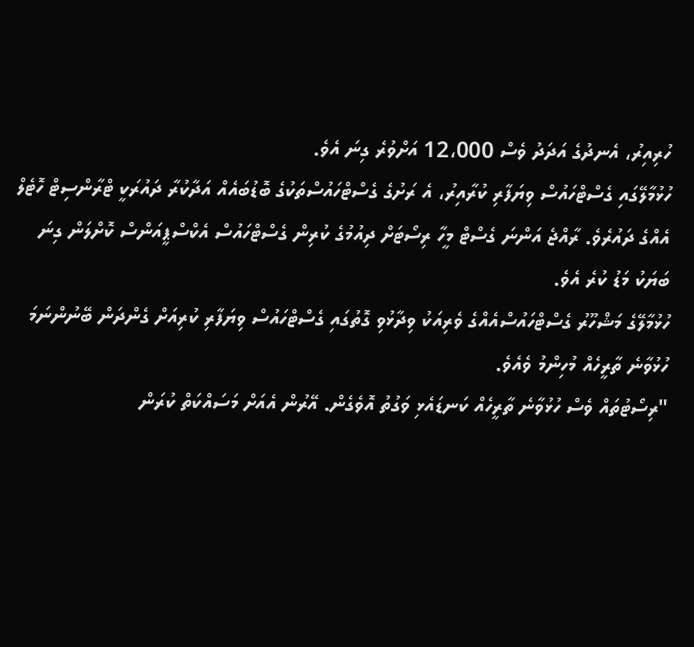ހުރިއިރު، އެނދުގެ އަދަދު ވެސް 12،000 އަށްވުރެ ގިނަ އެވެ.
ހުޅުމާލޭގައި ގެސްޓްހައުސް ވިޔަފާރި ކުރާއިރު، އެ ރަށުގެ ގެސްޓްހައުސްތަކުގެ ބޮޑުބައެއް އަދާކުރާ ދައުރަކީ ޓްރާންސިޓް ހޮޓެލް އެއްގެ ދައުރެވެ. ރާއްޖެ އަންނަ ގެސްޓް މީހާ ރިސޯޓަށް ދިއުމުގެ ކުރިން ގެސްޓްހައުސް އެކްސްޕީއަންސް ކޮށްލަން ގިނަ ބަޔަކު މަޑު ކުރެ އެވެ.
ހުޅުމާލޭގެ މަޝްހޫރު ގެސްޓްހައުސްއެއްގެ ވެރިއަކު ވިދާޅުވި ގޮތުގައި ގެސްޓްހައުސް ވިޔަފާރި ކުރިއަށް ގެންދަން ބޭނުންނަމަ ހުޅުވާނެ ތާރީހެއް މުހިންމު ވެއެވެ.
"ރިސޯޓުތައް ވެސް ހުޅުވާނެ ތާރީހެއް ކަނޑައެޅި ވަގުތު އޮވެގެން. އޭރުން އެއަށް މަސައްކަތް ކުރަން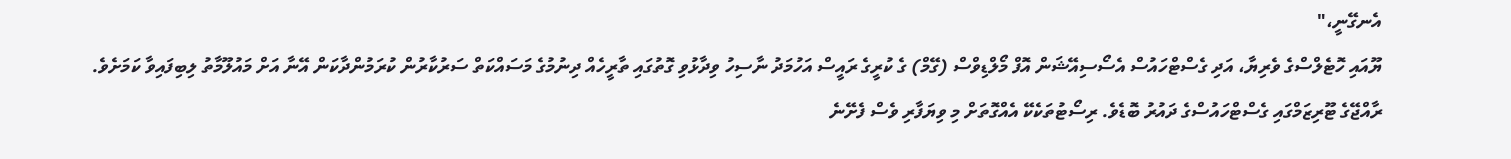އެނގޭނީ،"
ޔޫއައި ހޮޓެލްސްގެ ވެރިޔާ، އަދި ގެސްޓްހައުސް އެސޯސިއޭޝަން އޮފް މޯލްޑިވްސް (ގޭމް) ގެ ކުރީގެ ރައީސް އަހުމަދު ނާސިހު ވިދާޅުވި ގޮތުގައި ތާރީހެއް ދިނުމުގެ މަސައްކަތް ސަރުކާރުން ކުރަމުންދާކަން އޭނާ އަށް މައުލޫމާތު ލިބިފައިވާ ކަމަށެވެ.
ރާއްޖޭގެ ޓޫރިޒަމްގައި ގެސްޓްހައުސްގެ ދައުރު ބޮޑެވެ. ރިސޯޓުތަކެކޭ އެއްގޮތަށް މި ވިޔަފާރި ވެސް ފެށޭނެ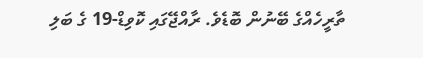ތާރީހެއްގެ ބޭނުން ބޮޑެވެ. ރާއްޖޭގައި ކޮވިޑް-19 ގެ ބަލި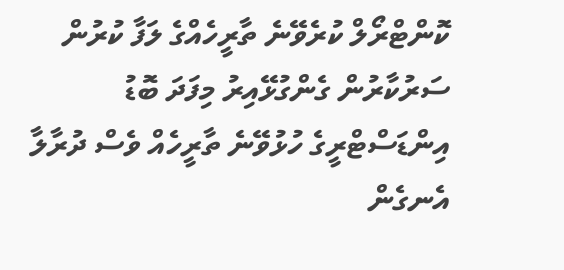ކޮންޓްރޯލް ކުރެވޭނެ ތާރީހެއްގެ ލަފާ ކުރުން ސަރުކާރުން ގެންގުޅޭއިރު މިފަދަ ބޮޑު އިންޑަސްޓްރީގެ ހުޅުވޭނެ ތާރީހެއް ވެސް ދުރާލާ އެނގެން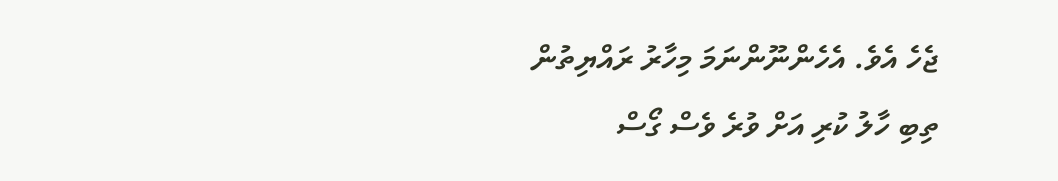ޖެހެ އެވެ. އެހެންނޫންނަމަ މިހާރު ރައްޔިތުން ތިބި ހާލު ކުރި އަށް ވުރެ ވެސް ގޯސް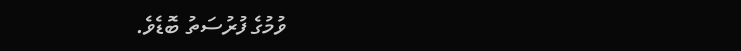ވުމުގެ ފުރުސަތު ބޮޑެވެ.